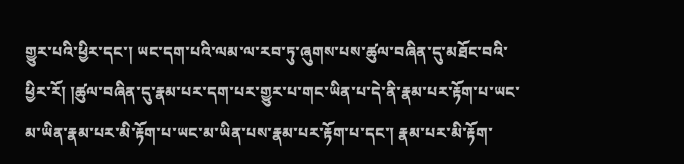གྱུར་པའི་ཕྱིར་དང་། ཡང་དག་པའི་ལམ་ལ་རབ་ཏུ་ཞུགས་པས་ཚུལ་བཞིན་དུ་མཐོང་བའི་ཕྱིར་རོ། །ཚུལ་བཞིན་དུ་རྣམ་པར་དག་པར་གྱུར་པ་གང་ཡིན་པ་དེ་ནི་རྣམ་པར་རྟོག་པ་ཡང་མ་ཡིན་རྣམ་པར་མི་རྟོག་པ་ཡང་མ་ཡིན་པས་རྣམ་པར་རྟོག་པ་དང་། རྣམ་པར་མི་རྟོག་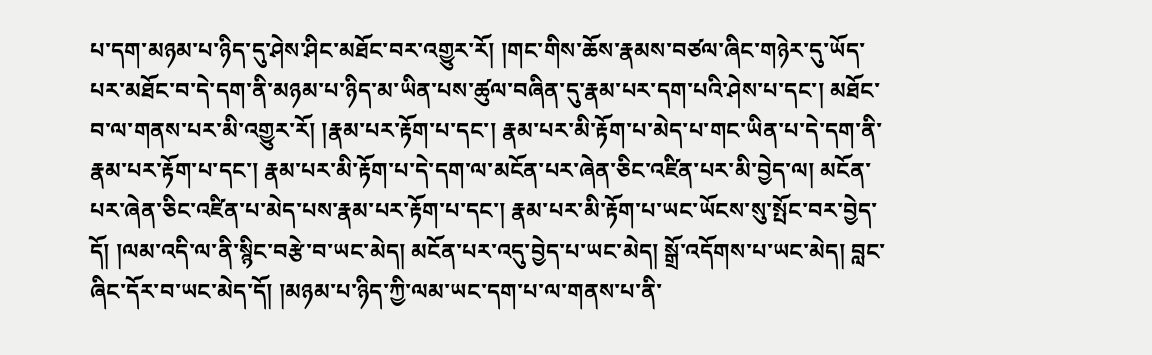པ་དག་མཉམ་པ་ཉིད་དུ་ཤེས་ཤིང་མཐོང་བར་འགྱུར་རོ། །གང་གིས་ཆོས་རྣམས་བཙལ་ཞིང་གཉེར་དུ་ཡོད་པར་མཐོང་བ་དེ་དག་ནི་མཉམ་པ་ཉིད་མ་ཡིན་པས་ཚུལ་བཞིན་དུ་རྣམ་པར་དག་པའི་ཤེས་པ་དང་། མཐོང་བ་ལ་གནས་པར་མི་འགྱུར་རོ། །རྣམ་པར་རྟོག་པ་དང་། རྣམ་པར་མི་རྟོག་པ་མེད་པ་གང་ཡིན་པ་དེ་དག་ནི་རྣམ་པར་རྟོག་པ་དང་། རྣམ་པར་མི་རྟོག་པ་དེ་དག་ལ་མངོན་པར་ཞེན་ཅིང་འཛིན་པར་མི་བྱེད་ལ། མངོན་པར་ཞེན་ཅིང་འཛིན་པ་མེད་པས་རྣམ་པར་རྟོག་པ་དང་། རྣམ་པར་མི་རྟོག་པ་ཡང་ཡོངས་སུ་སྤོང་བར་བྱེད་དོ། །ལམ་འདི་ལ་ནི་སྙིང་བརྩེ་བ་ཡང་མེད། མངོན་པར་འདུ་བྱེད་པ་ཡང་མེད། སྒྲོ་འདོགས་པ་ཡང་མེད། བླང་ཞིང་དོར་བ་ཡང་མེད་དོ། །མཉམ་པ་ཉིད་ཀྱི་ལམ་ཡང་དག་པ་ལ་གནས་པ་ནི་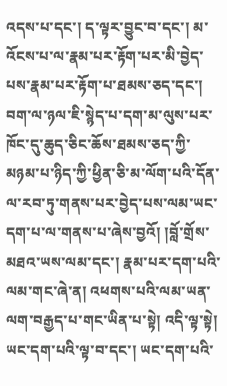འདས་པ་དང་། ད་ལྟར་བྱུང་བ་དང་། མ་འོངས་པ་ལ་རྣམ་པར་རྟོག་པར་མི་བྱེད་པས་རྣམ་པར་རྟོག་པ་ཐམས་ཅད་དང་། བག་ལ་ཉལ་ཇི་སྙེད་པ་དག་མ་ལུས་པར་ཁོང་དུ་ཆུད་ཅིང་ཆོས་ཐམས་ཅད་ཀྱི་མཉམ་པ་ཉིད་ཀྱི་ཕྱིན་ཅི་མ་ལོག་པའི་དོན་ལ་རབ་ཏུ་གནས་པར་བྱེད་པས་ལམ་ཡང་དག་པ་ལ་གནས་པ་ཞེས་བྱའོ། །བློ་གྲོས་མཐའ་ཡས་ལམ་དང་། རྣམ་པར་དག་པའི་ལམ་གང་ཞེ་ན། འཕགས་པའི་ལམ་ཡན་ལག་བརྒྱད་པ་གང་ཡིན་པ་སྟེ། འདི་ལྟ་སྟེ། ཡང་དག་པའི་ལྟ་བ་དང་། ཡང་དག་པའི་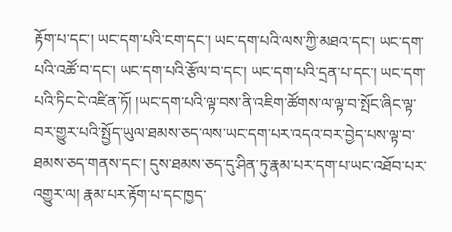རྟོག་པ་དང་། ཡང་དག་པའི་ངག་དང་། ཡང་དག་པའི་ལས་ཀྱི་མཐའ་དང་། ཡང་དག་པའི་འཚོ་བ་དང་། ཡང་དག་པའི་རྩོལ་བ་དང་། ཡང་དག་པའི་དྲན་པ་དང་། ཡང་དག་པའི་ཏིང་ངེ་འཛིན་ཏོ། །ཡང་དག་པའི་ལྟ་བས་ནི་འཇིག་ཚོགས་ལ་ལྟ་བ་སྤོང་ཞིང་ལྟ་བར་གྱུར་པའི་སྤྱོད་ཡུལ་ཐམས་ཅད་ལས་ཡང་དག་པར་འདའ་བར་བྱེད་པས་ལྟ་བ་ཐམས་ཅད་གནས་དང་། དུས་ཐམས་ཅད་དུ་ཤིན་ཏུ་རྣམ་པར་དག་པ་ཡང་འཐོབ་པར་འགྱུར་ལ། རྣམ་པར་རྟོག་པ་དང་ཁྱད་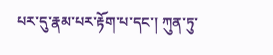པར་དུ་རྣམ་པར་རྟོག་པ་དང་། ཀུན་ཏུ་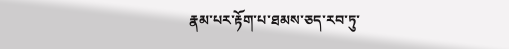རྣམ་པར་རྟོག་པ་ཐམས་ཅད་རབ་ཏུ་